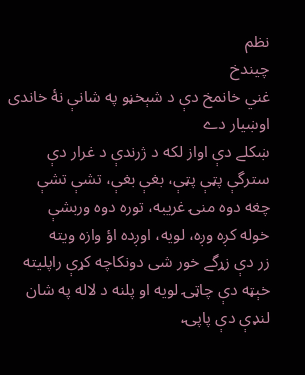نظم
چيندخ
غني خانمخ دې د شېخڼو په شانې نۀ خاندی اوښيار دے
ښکلے دې اواز لکه د ژرندې د غرار دې
سترگې پټې پټې، بغې بغې، تشې تشې
چغه دوه منۍ غريبه، توره دوه وربشې
خوله کږه وږه، لويه، اوږده اؤ وازه ويته
زر دې زړگے خور شی دونکاچه کړې راپليته
خېټه دې چاټۍ لويه او پلنه د لاله په شان
لنډې دې پاپۍ،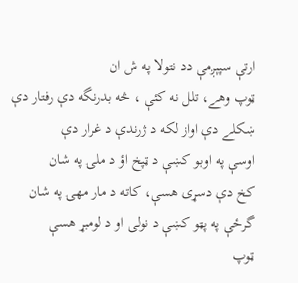ارتې سپېږمې دد نتولا په ش ان
ټوپ وهے، تلل نه کئې ، څه بدرنگه دې رفتار دې
ښکلے دې اواز لکه د ژرندې د غرار دې
اوسې په اوبو کښې د ټپخ اؤ د ملۍ په شان
کخ دې دسړی هسې، کاته د مار مهۍ په شان
گرځې په پټو کښې د نولی او د لومبړ هسې
ټوپ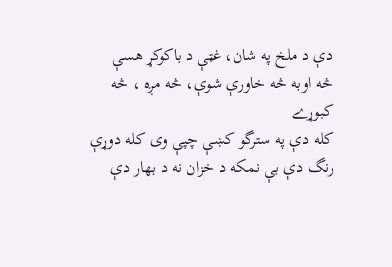دې د ملخ په شان، غټې د باکوکړ هسې
څه اوبه څه خاورې شوې، څه مږه ، څه کبوړے
کله دې په سترگو کښې چپې وی کله دوړې
رنگ دې بې نمکه د خزان نه د بهار دې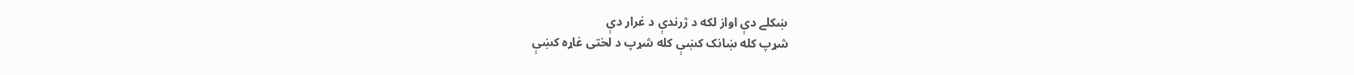ښکلے دې اواز لکه د ژرندې د غرار دې
شړپ کله ښانک کښې کله شړپ د لختی غاړه کښې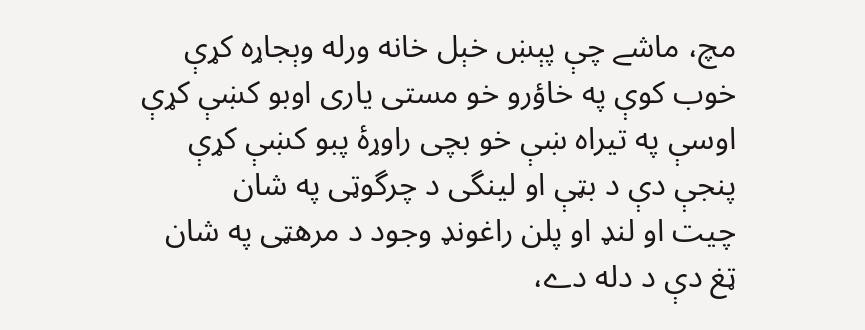مچ، ماشے چې پېښ خېل خانه ورله وېجاړه کړې
خوب کوې په خاؤرو خو مستی ياری اوبو کښې کړې
اوسې په تيراه ښې خو بچی راوړۀ پبو کښې کړې
پنجې دې د بټې او لينگی د چرگوټی په شان
چيت او لنډ او پلن راغونډ وجود د مرهټی په شان
ټغ دې د دله دے،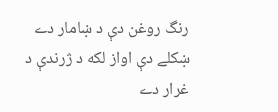رنگ روغن دې د ښامار دے
ښکلے دې اواز لکه د ژرندې د غرار دے